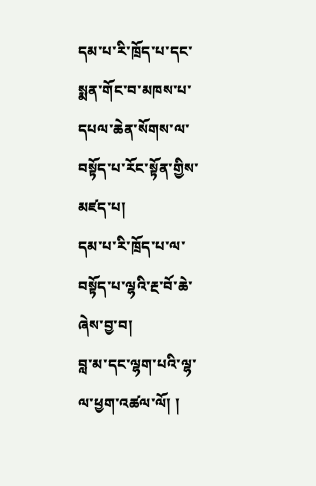དམ་པ་རི་ཁྲོད་པ་དང་སྨན་གོང་བ་མཁས་པ་དཔལ་ཆེན་སོགས་ལ་བསྟོད་པ་རོང་སྟོན་གྱིས་མཛད་པ།
དམ་པ་རི་ཁྲོད་པ་ལ་བསྟོད་པ་ལྷའི་རྔ་བོ་ཆེ་ཞེས་བྱ་བ།
བླ་མ་དང་ལྷག་པའི་ལྷ་ལ་ཕྱག་འཚལ་ལོ། །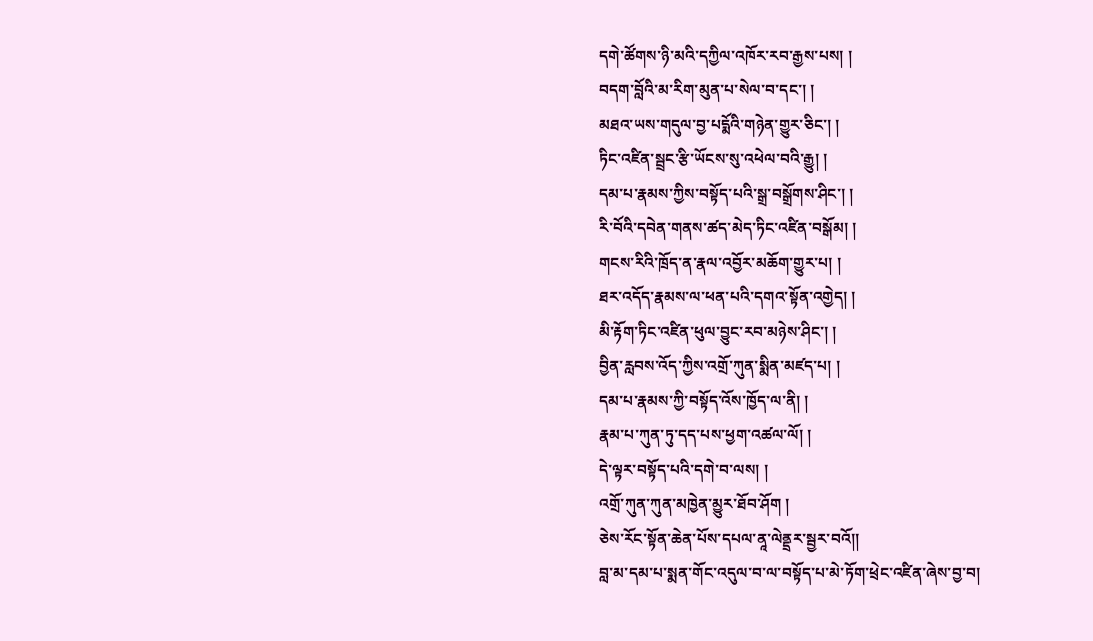དགེ་ཚོགས་ཉི་མའི་དཀྱིལ་འཁོར་རབ་རྒྱས་པས། །
བདག་བློའི་མ་རིག་མུན་པ་སེལ་བ་དང་། །
མཐའ་ཡས་གདུལ་བྱ་པདྨོའི་གཉེན་གྱུར་ཅིང་། །
ཏིང་འཛིན་སྦྲང་རྩི་ཡོངས་སུ་འཕེལ་བའི་རྒྱུ། །
དམ་པ་རྣམས་ཀྱིས་བསྟོད་པའི་སྒྲ་བསྒྲོགས་ཤིང་། །
རི་བོའི་དབེན་གནས་ཚད་མེད་ཏིང་འཛིན་བསྒོམ། །
གངས་རིའི་ཁྲོད་ན་རྣལ་འབྱོར་མཆོག་གྱུར་པ། །
ཐར་འདོད་རྣམས་ལ་ཕན་པའི་དགའ་སྟོན་འགྱེད། །
མི་རྟོག་ཏིང་འཛིན་ཕུལ་བྱུང་རབ་མཉེས་ཤིང་། །
བྱིན་རླབས་འོད་ཀྱིས་འགྲོ་ཀུན་སྨིན་མཛད་པ། །
དམ་པ་རྣམས་ཀྱི་བསྟོད་འོས་ཁྱོད་ལ་ནི། །
རྣམ་པ་ཀུན་ཏུ་དད་པས་ཕྱག་འཚལ་ལོ། །
དེ་ལྟར་བསྟོད་པའི་དགེ་བ་ལས། །
འགྲོ་ཀུན་ཀུན་མཁྱེན་མྱུར་ཐོབ་ཤོག །
ཅེས་རོང་སྟོན་ཆེན་པོས་དཔལ་ནཱ་ལེནྡྲར་སྦྱར་བའོ།།
བླ་མ་དམ་པ་སྨན་གོང་འདུལ་བ་ལ་བསྟོད་པ་མེ་ཏོག་ཕྲེང་འཛིན་ཞེས་བྱ་བ།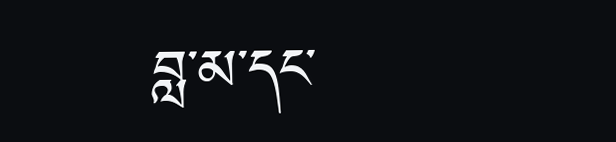བླ་མ་དང་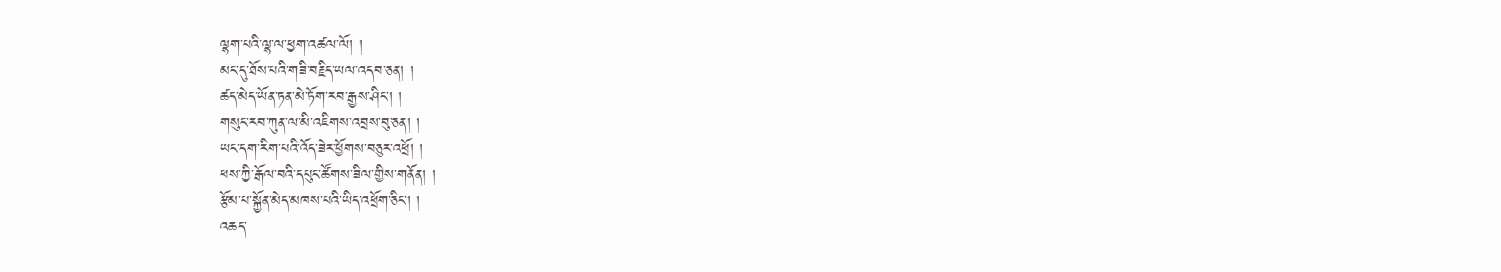ལྷག་པའི་ལྷ་ལ་ཕྱག་འཚལ་ལོ། །
མང་དུ་ཐོས་པའི་གཟི་བརྗིད་ཡལ་འདབ་ཅན། །
ཚད་མེད་ཡོན་ཏན་མེ་ཏོག་རབ་རྒྱས་ཤིང་། །
གསུང་རབ་ཀུན་ལ་མི་འཇིགས་འབྲས་བུ་ཅན། །
ཡང་དག་རིག་པའི་འོད་ཟེར་ཕྱོགས་བཅུར་འཕྲོ། །
ཕས་ཀྱི་རྒོལ་བའི་དཔུང་ཚོགས་ཟིལ་གྱིས་གནོན། །
རྩོམ་པ་སྐྱོན་མེད་མཁས་པའི་ཡིད་འཕྲོག་ཅིང་། །
འཆད་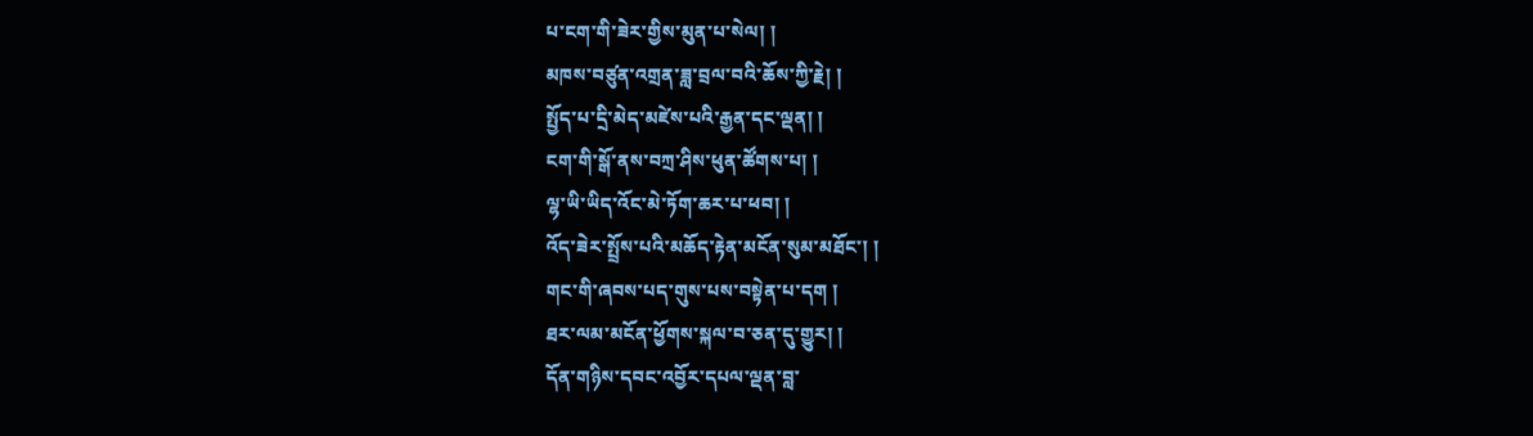པ་ངག་གི་ཟེར་གྱིས་མུན་པ་སེལ། །
མཁས་བཙུན་འགྲན་ཟླ་བྲལ་བའི་ཆོས་ཀྱི་རྗེ། །
སྤྱོད་པ་དྲི་མེད་མཛེས་པའི་རྒྱན་དང་ལྡན། །
ངག་གི་སྒོ་ནས་བཀྲ་ཤིས་ཕུན་ཚོགས་པ། །
ལྷ་ཡི་ཡིད་འོང་མེ་ཏོག་ཆར་པ་ཕབ། །
འོད་ཟེར་སྤྲོས་པའི་མཆོད་རྟེན་མངོན་སུམ་མཐོང་། །
གང་གི་ཞབས་པད་གུས་པས་བསྟེན་པ་དག །
ཐར་ལམ་མངོན་ཕྱོགས་སྐལ་བ་ཅན་དུ་གྱུར། །
དོན་གཉིས་དབང་འབྱོར་དཔལ་ལྡན་བླ་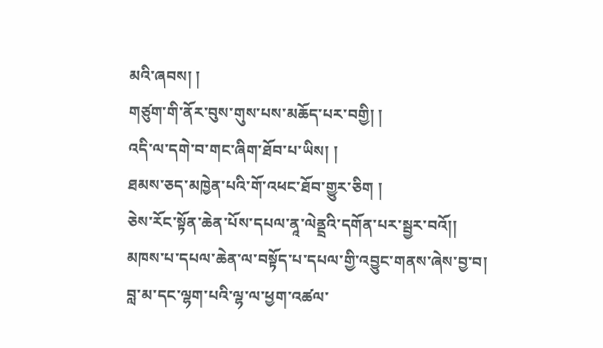མའི་ཞབས། །
གཙུག་གི་ནོར་བུས་གུས་པས་མཆོད་པར་བགྱི། །
འདི་ལ་དགེ་བ་གང་ཞིག་ཐོབ་པ་ཡིས། །
ཐམས་ཅད་མཁྱེན་པའི་གོ་འཕང་ཐོབ་གྱུར་ཅིག །
ཅེས་རོང་སྟོན་ཆེན་པོས་དཔལ་ནཱ་ལེནྡྲའི་དགོན་པར་སྦྱར་བའོ།།
མཁས་པ་དཔལ་ཆེན་ལ་བསྟོད་པ་དཔལ་གྱི་འབྱུང་གནས་ཞེས་བྱ་བ།
བླ་མ་དང་ལྷག་པའི་ལྷ་ལ་ཕྱག་འཚལ་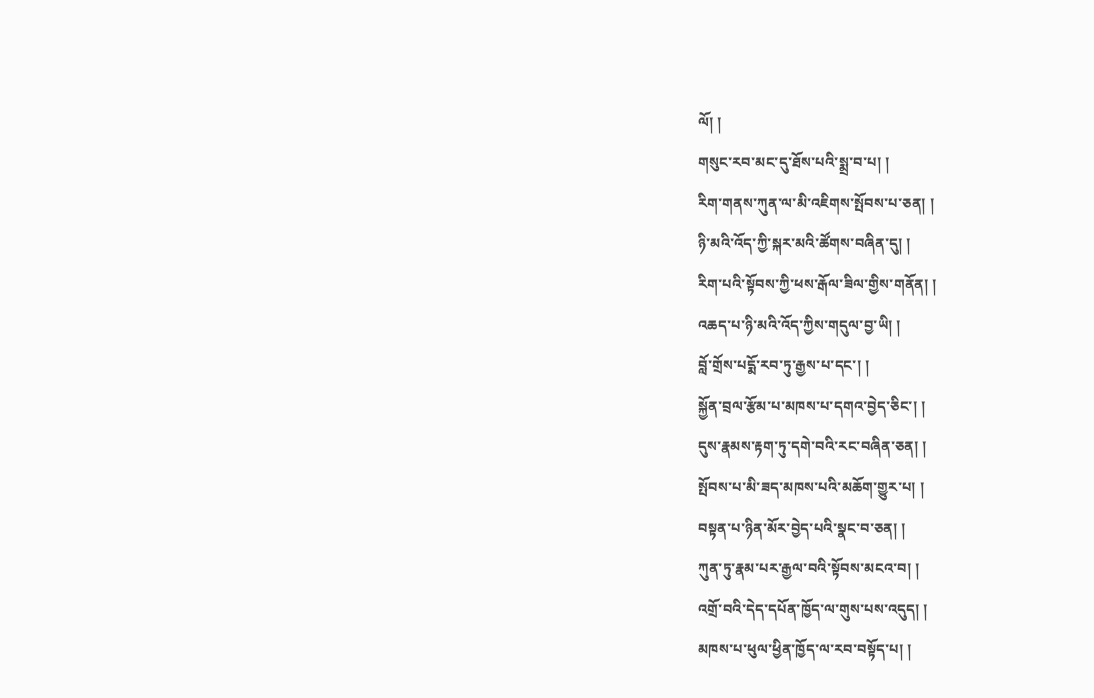ལོ། །
གསུང་རབ་མང་དུ་ཐོས་པའི་སྨྲ་བ་པ། །
རིག་གནས་ཀུན་ལ་མི་འཇིགས་སྤོབས་པ་ཅན། །
ཉི་མའི་འོད་ཀྱི་སྐར་མའི་ཚོགས་བཞིན་དུ། །
རིག་པའི་སྟོབས་ཀྱི་ཕས་རྒོལ་ཟིལ་གྱིས་གནོན། །
འཆད་པ་ཉི་མའི་འོད་ཀྱིས་གདུལ་བྱ་ཡི། །
བློ་གྲོས་པདྨོ་རབ་ཏུ་རྒྱས་པ་དང་། །
སྐྱོན་བྲལ་རྩོམ་པ་མཁས་པ་དགའ་བྱེད་ཅིང་། །
དུས་རྣམས་རྟག་ཏུ་དགེ་བའི་རང་བཞིན་ཅན། །
སྤོབས་པ་མི་ཟད་མཁས་པའི་མཆོག་གྱུར་པ། །
བསྟན་པ་ཉིན་མོར་བྱེད་པའི་སྣང་བ་ཅན། །
ཀུན་ཏུ་རྣམ་པར་རྒྱལ་བའི་སྟོབས་མངའ་བ། །
འགྲོ་བའི་དེད་དཔོན་ཁྱོད་ལ་གུས་པས་འདུད། །
མཁས་པ་ཕུལ་ཕྱིན་ཁྱོད་ལ་རབ་བསྟོད་པ། །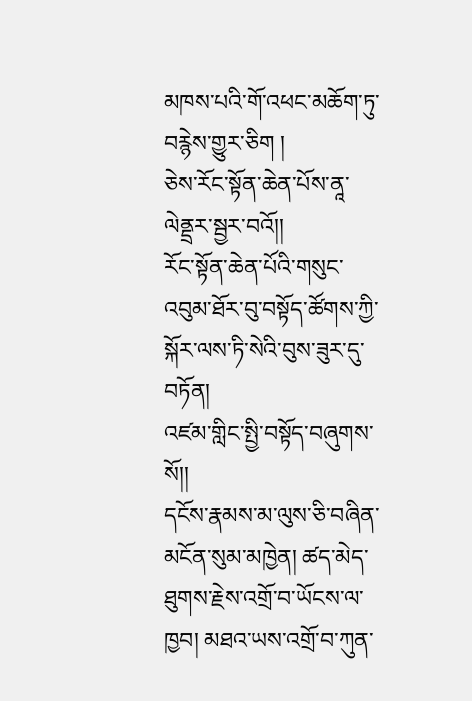མཁས་པའི་གོ་འཕང་མཆོག་ཏུ་བརྙེས་གྱུར་ཅིག །
ཅེས་རོང་སྟོན་ཆེན་པོས་ནཱ་ལེནྡྲར་སྦྱར་བའོ།།
རོང་སྟོན་ཆེན་པོའི་གསུང་འབུམ་ཐོར་བུ་བསྟོད་ཚོགས་ཀྱི་སྐོར་ལས་ཏི་སེའི་བུས་ཟུར་དུ་བཏོན།
འཛམ་གླིང་སྤྱི་བསྟོད་བཞུགས་སོ།།
དངོས་རྣམས་མ་ལུས་ཅི་བཞིན་མངོན་སུམ་མཁྱེན། ཚད་མེད་ཐུགས་རྗེས་འགྲོ་བ་ཡོངས་ལ་ཁྱབ། མཐའ་ཡས་འགྲོ་བ་ཀུན་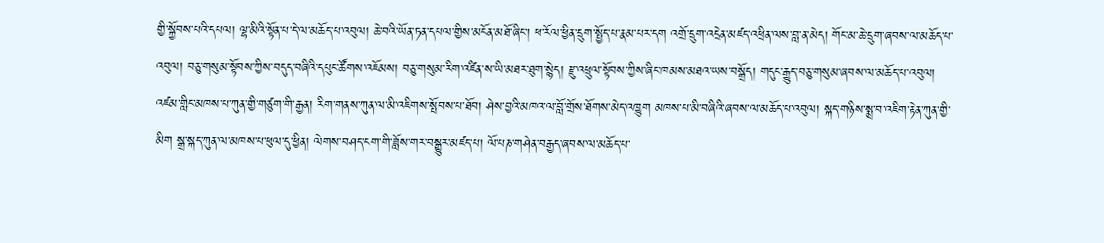གྱི་སྐྱོབས་པའི་དཔལ། ལྷ་མིའི་སྟོན་པ་དེ་ལ་མཆོད་པ་འབུལ། ཆེ་བའི་ཡོན་ཏན་དཔལ་གྱིས་མངོན་མཐོ་ཞིང་། ཕ་རོལ་ཕྱིན་དྲུག་སྤྱོད་པ་རྣམ་པར་དག འགྲོ་དྲུག་འདྲེན་མཛད་འཕྲིན་ལས་བླ་ན་མེད། གོང་མ་ཆེ་དྲུག་ཞབས་ལ་མཆོད་པ་འབུལ། བཅུ་གསུམ་སྟོབས་ཀྱིས་བདུད་བཞིའི་དཔུང་ཚོགས་འཇོམས། བཅུ་གསུམ་རིག་འཛིན་ས་ཡི་མཐར་ཐུག་སྙེད། རྫུ་འཕྲུལ་སྟོབས་ཀྱིས་ཞིང་ཁམས་མཐའ་ཡས་བསྒྲོད། གདུང་རྒྱུད་བཅུ་གསུམ་ཞབས་ལ་མཆོད་པ་འབུལ། འཛམ་གླིང་མཁས་པ་ཀུན་གྱི་གཙུག་གི་རྒྱན། རིག་གནས་ཀུན་ལ་མི་འཇིགས་སྤོབས་པ་ཐོབ། ཤེས་བྱའི་མཁའ་ལ་བློ་གྲོས་ཐོགས་མེད་འཁྱུག མཁས་པ་མི་བཞིའི་ཞབས་ལ་མཆོད་པ་འབུལ། སྐད་གཉིས་སྨྲ་བ་འཇིག་རྟེན་ཀུན་གྱི་མིག སྒྲ་སྐད་ཀུན་ལ་མཁས་པ་ཕུལ་དུ་ཕྱིན། ལེགས་བཤད་ངག་གི་ཟློས་གར་བསྒྱུར་མཛད་པ། ལོ་པཎ་གཤེན་བརྒྱད་ཞབས་ལ་མཆོད་པ་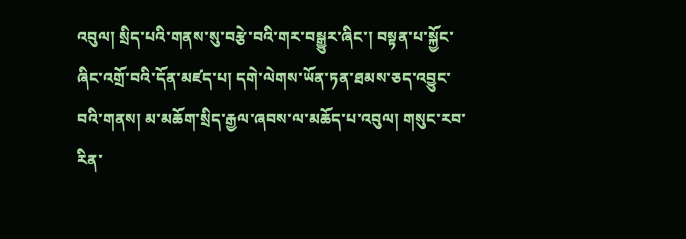འབུལ། སྲིད་པའི་གནས་སུ་བརྩེ་བའི་གར་བསྒྱུར་ཞིང་། བསྟན་པ་སྐྱོང་ཞིང་འགྲོ་བའི་དོན་མཛད་པ། དགེ་ལེགས་ཡོན་ཏན་ཐམས་ཅད་འབྱུང་བའི་གནས། མ་མཆོག་སྲིད་རྒྱལ་ཞབས་ལ་མཆོད་པ་འབུལ། གསུང་རབ་རིན་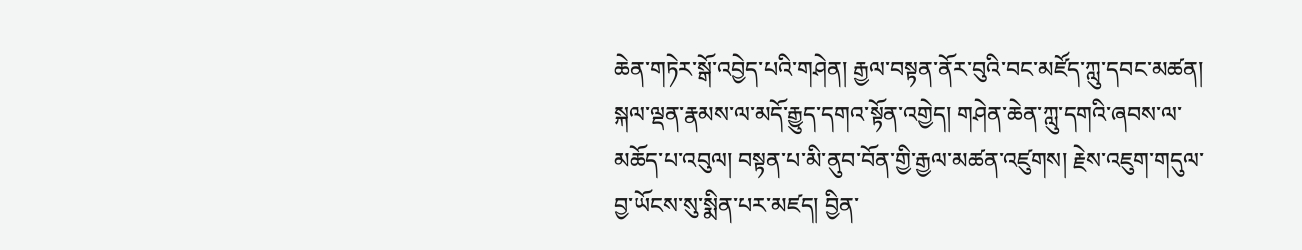ཆེན་གཏེར་སྒོ་འབྱེད་པའི་གཤེན། རྒྱལ་བསྟན་ནོར་བུའི་བང་མཛོད་ཀླུ་དབང་མཚན། སྐལ་ལྡན་རྣམས་ལ་མདོ་རྒྱུད་དགའ་སྟོན་འགྱེད། གཤེན་ཆེན་ཀླུ་དགའི་ཞབས་ལ་མཆོད་པ་འབུལ། བསྟན་པ་མི་ནུབ་བོན་གྱི་རྒྱལ་མཚན་འཛུགས། རྗེས་འཇུག་གདུལ་བྱ་ཡོངས་སུ་སྨིན་པར་མཛད། བྱིན་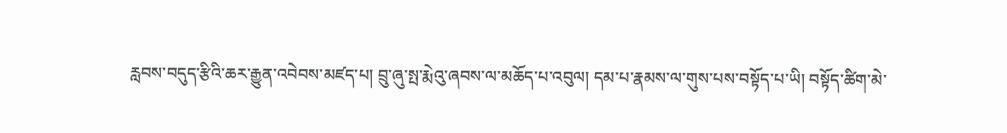རླབས་བདུད་རྩིའི་ཆར་རྒྱུན་འབེབས་མཛད་པ། བྲུ་ཞུ་སྤ་རྨེའུ་ཞབས་ལ་མཆོད་པ་འབུལ། དམ་པ་རྣམས་ལ་གུས་པས་བསྟོད་པ་ཡི། བསྟོད་ཚིག་མེ་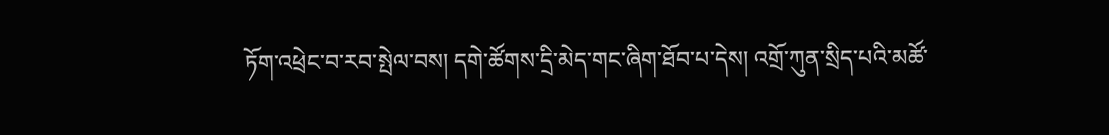ཏོག་འཕྲེང་བ་རབ་སྤེལ་བས། དགེ་ཚོགས་དྲི་མེད་གང་ཞིག་ཐོབ་པ་དེས། འགྲོ་ཀུན་སྲིད་པའི་མཚོ་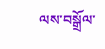ལས་བསྒྲོལ་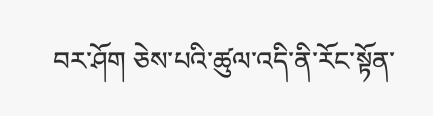བར་ཤོག ཅེས་པའི་ཚུལ་འདི་ནི་རོང་སྟོན་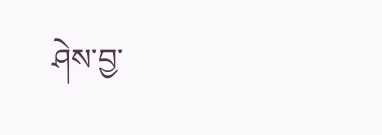ཤེས་བྱ་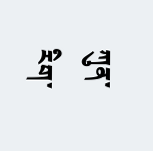ཀུན་རིག་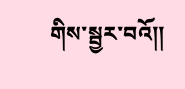གིས་སྦྱར་བའོ།།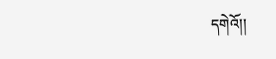དགེའོ།།